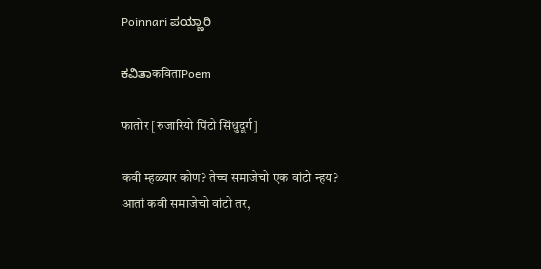Poinnari ಪಯ್ಣಾರಿ

ಕವಿತಾकविताPoem

फातोर [रुजारियो पिंटो सिंधुदूर्ग]

कवी म्हळ्यार कोण? तेच्च समाजेचो एक वांटो न्हय? आतां कवी समाजेचो वांटो तर,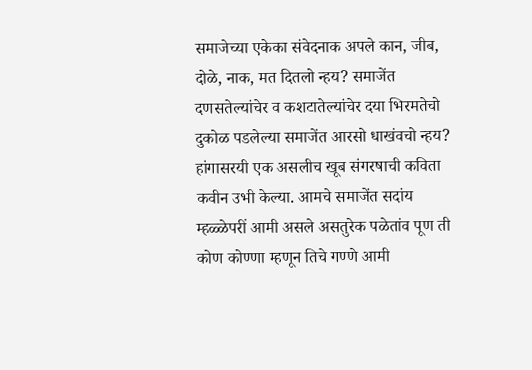समाजेच्या एकेका संवेदनाक अपले कान, जीब, दोळे, नाक, मत दितलो न्हय? समाजेंत दणसतेल्यांचेर व कशटातेल्यांचेर दया भिरमतेचो दुकोळ पडलेल्या समाजेंत आरसो धाखंवचो न्हय? हांगासर‌यी एक असलीच खूब संगरषाची कविता कवीन उभी केल्या. आमचे समाजेंत सदांय म्हळ्ळेपरीं आमी असले असतुरेक पळेतांव पूण ती कोण कोण्णा म्हणून तिचे गण्णे आमी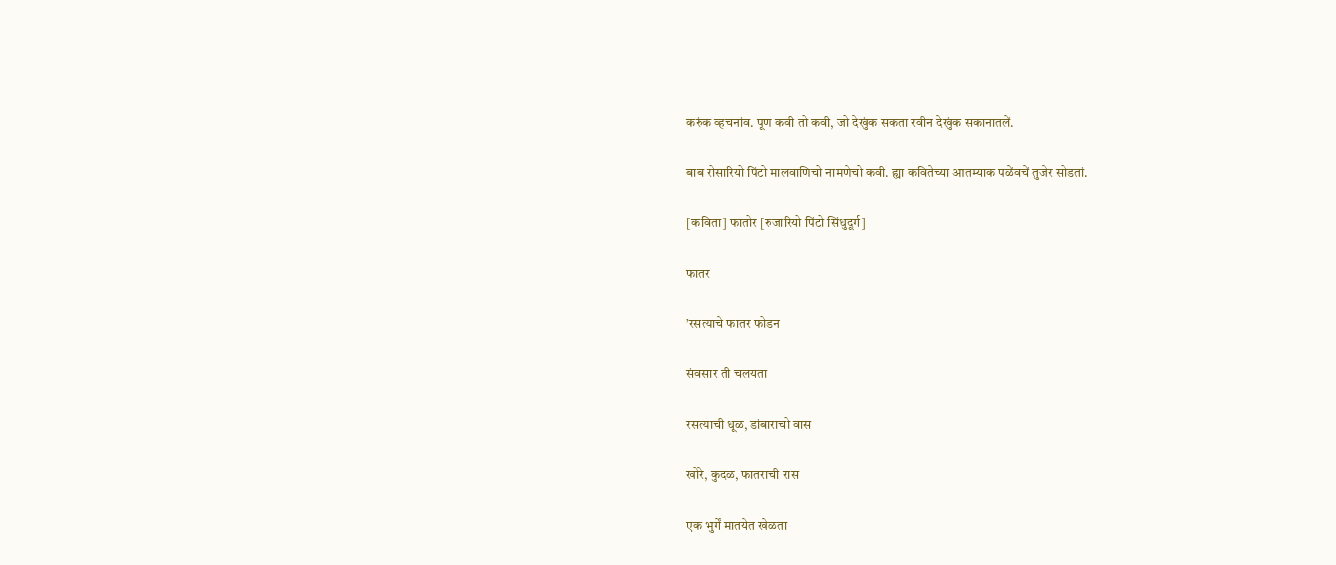करुंक व्हचनांव. पूण कवी तो कवी, जो देखुंक सकता रवीन देखुंक सकानातलें.

बाब रोसारियो पिंटो मालवाणिचो नामणेचो कवी. ह्या कवितेच्या आतम्याक पळेंवचें तुजेर सोडतां.

[कविता] फातोर [रुजारियो पिंटो सिंधुदूर्ग]

फातर

’रसत्याचे फातर फोडन

संवसार ती चलयता

रसत्याची धूळ, डांबाराचो वास

खोरे, कुदळ, फातराची रास

एक भुर्गें मातयेत खेळता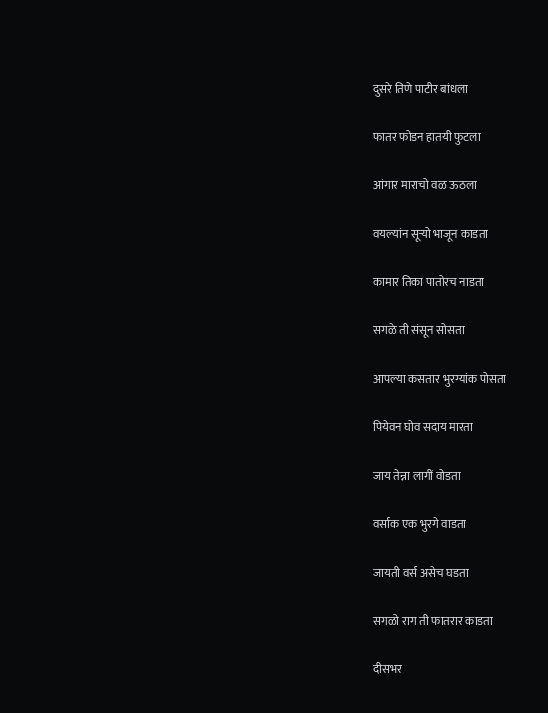दुसरे तिणे पाटीर बांधला

फातर फोडन हात‌यी फुटला

आंगार माराचो वळ ऊठ‌ला

वयल्यांन सूऱ्यो भाजून काडता

कामार तिका पातोरच नाडता

सगळे ती संसून सोसता

आपल्या कसतार भुरग्यांक पोसता

पियेवन घोव सदाय मारता

जाय तेन्ना लागीं वोडता

वर्साक एक भुरगे वाडता

जायती वर्स असेच घडता

सगळो राग ती फातरार काडता

दीस‌भर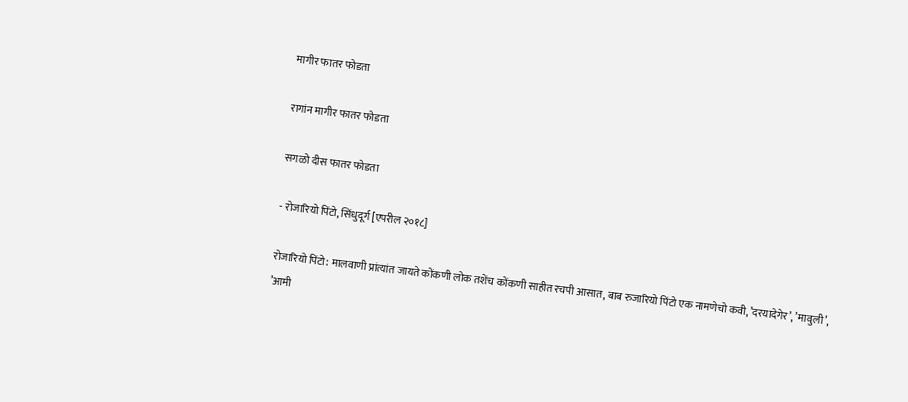मागीर फातर फोडता

रागांन मागीर फातर फोडता

सगळो दीस फातर फोडता

- रोजारियो पिंटो, सिंधुदूर्ग [एपरील २०१८]

रोजारियो पिंटो: मालवाणी प्रांत्यांत जायते कोंकणी लोक तशेंच कोंकणी साहीत रचपी आसात, बाब रुजारियो पिंटो एक नामणेचो कवी, ’दर‍यादेगेर’, ’मावुली’, ’आमी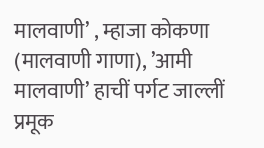मालवाणी’ , म्हाजा कोकणा (मालवाणी गाणा), ’आमी मालवाणी’ हाचीं पर्गट जाल्लीं प्रमूक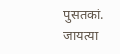पुसतकां. जायत्या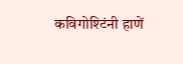कविगोश्टिंनी हाणें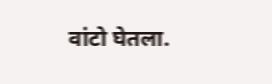वांटो घेतला.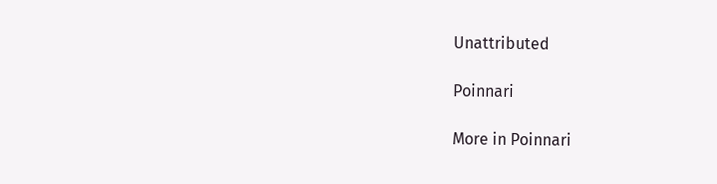Unattributed

Poinnari

More in Poinnari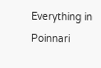Everything in Poinnari